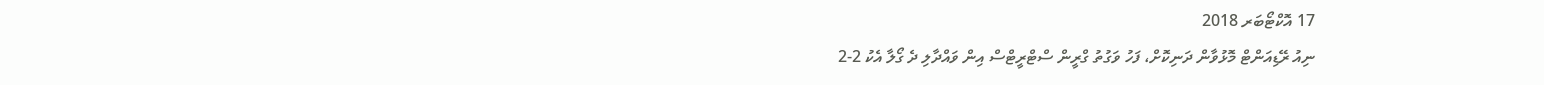17 އޮކްޓޯބަރ 2018
ނިއު ރޭޑިއަންޓް މޮޅުވާން ދަނިކޮށް، ފަހު ވަގުތު ގްރީން ސްޓްރީޓްސް އިން ވައްދާލި ދެ ގޯލާ އެކު 2-2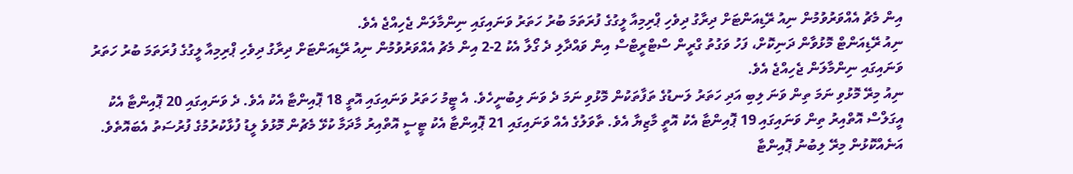އިން މެޗު އެއްވަރުވުމުން ނިއު ރޭޑިއަންޓަށް ދިރާގު ދިވެހި ޕްރިމިއާ ލީގުގެ ފުރަތަމަ ބުރު ހަތަރު ވަނައިގައި ނިންމާލަން ޖެހިއްޖެ އެވެ.
ނިއު ރޭޑިއަންޓް މޮޅުވާން ދަނިކޮށް، ފަހު ވަގުތު ގްރީން ސްޓްރީޓްސް އިން ވައްދާލި ދެ ގޯލާ އެކު 2-2 އިން މެޗު އެއްވަރުވުމުން ނިއު ރޭޑިއަންޓަށް ދިރާގު ދިވެހި ޕްރިމިއާ ލީގުގެ ފުރަތަމަ ބުރު ހަތަރު ވަނައިގައި ނިންމާލަން ޖެހިއްޖެ އެވެ.
ނިއު މިރޭ މޮޅުވި ނަމަ ތިން ވަނަ ލިބި އަދި ހަތަރު ލަނޑުގެ ތަފާތަކުން މޮޅުވި ނަމަ ދެ ވަނަ ލިބުނީހެވެ. އެ ޓީމު ހަތަރު ވަނައިގައި އޮތީ 18 ޕޮއިންޓާ އެކު އެވެ. ދެ ވަނައިގައި 20 ޕޮއިންޓާ އެކު އީގަލްސް އޮތްއިރު ތިން ވަނައިގައި 19 ޕޮއިންޓާ އެކު އޮތީ މާޒިޔާ އެވެ. ތާވަލުގެ އެއް ވަނައިގައި 21 ޕޮއިންޓާ އެކު ޓީސީ އޮތްއިރު މާދަމާ ކުޅޭ މެޗުން މޮޅުވެ ލީޑު ފުޅާކުރުމުގެ ފުރުސަތު އެބައޮތެވެ.
އަނެއްކޮޅުން މިރޭ ލިބުނު ޕޮއިންޓާ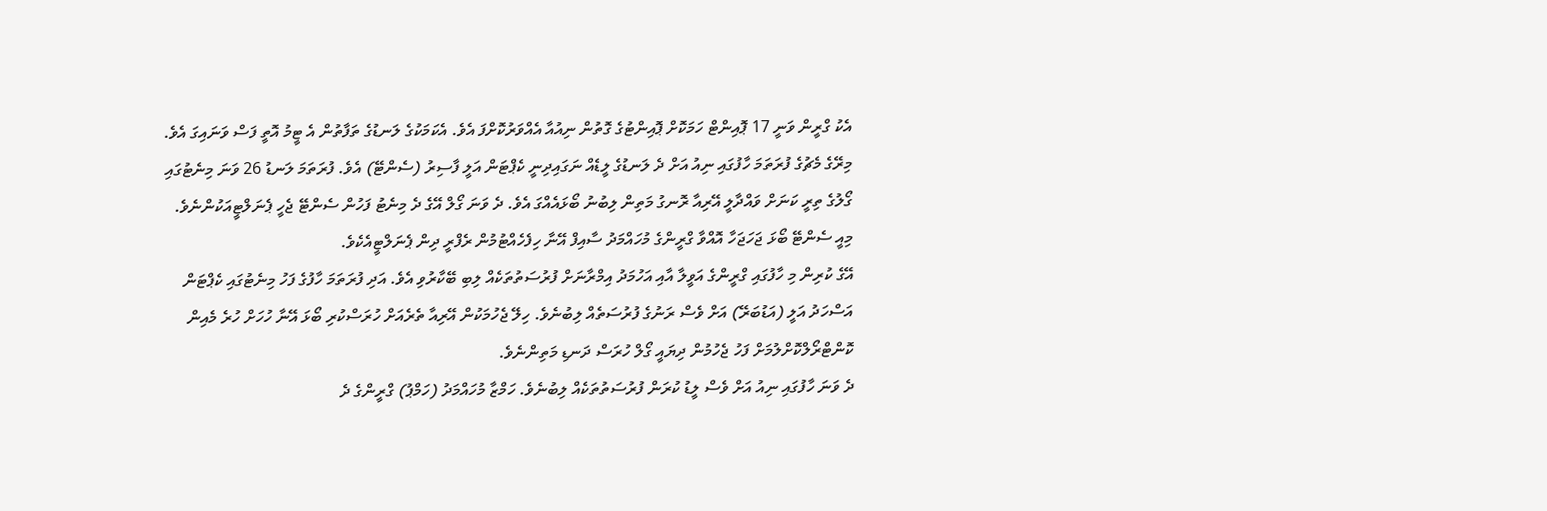އެކު ގްރީން ވަނީ 17 ޕޮއިންޓް ހަމަކޮށް ޕޮއިންޓުގެ ގޮތުން ނިއުއާ އެއްވަރުކޮށްފަ އެވެ. އެކަމަކުގެ ލަނޑުގެ ތަފާތުން އެ ޓީމު އޮތީ ފަސް ވަނައިގަ އެވެ.
މިރޭގެ މެޗުގެ ފުރަތަމަ ހާފުގައި ނިއު އަށް ދެ ލަނޑުގެ ލީޑެއް ނަގައިދިނީ ކެޕްޓަން އަލީ ފާސިރު (ސެންޓޭ) އެވެ. ފުރަތަމަ ލަނޑު 26 ވަނަ މިނެޓުގައި ގޯލުގެ ތިރީ ކަނަށް ވައްދާލީ އޭރިއާ ރޮނގު މަތިން ލިބުނު ބޯޅައެއްގަ އެވެ. ދެ ވަނަ ގޯލް އޭގެ ދެ މިނެޓު ފަހުން ސެންޓޭ ޖެހީ ޕެނަލްޓީއަކުންނެވެ. މިއީ ސެންޓޭ ބޯޅަ ޖަހަޖަހާ އޮއްވާ ގްރީންގެ މުހައްމަދު ސާއިފް އޭނާ ހިފެހެއްޓުމުން ރެފްރީ ދިން ޕެނަލްޓީއެކެވެ.
އޭގެ ކުރިން މި ހާފުގައި ގްރީންގެ އަވީލާ އާއި އަހުމަދު އިމްރާނަށް ފުރުސަތުތަކެއް ލިބި ބޭކާރުވި އެވެ. އަދި ފުރަތަމަ ހާފުގެ ފަހު މިނެޓުގައި ކެޕްޓަން އަސްހަދު އަލީ (އަޑުބަރޭ) އަށް ވެސް ރަނުގެ ފުރުސަތެއް ލިބުނެވެ. ހިލޭ ޖެހުމަކުން އޭރިއާ ތެރެއަށް ހުރަސްކުރި ބޯޅަ އޭނާ ހުހަށް ހުރެ މެއިން ކޮންޓްރޯލްކޮށްލުމަށް ފަހު ޖެހުމުން ދިޔައީ ގޯލް ހުރަސް ދަނޑި މަތިންނެވެ.
ދެ ވަނަ ހާފުގައި ނިއު އަށް ވެސް ލީޑު ކުރަން ފުރުސަތުތަކެއް ލިބުނެވެ. ހަމްޒާ މުހައްމަދު (ހަމްޕު) ގްރީންގެ ދެ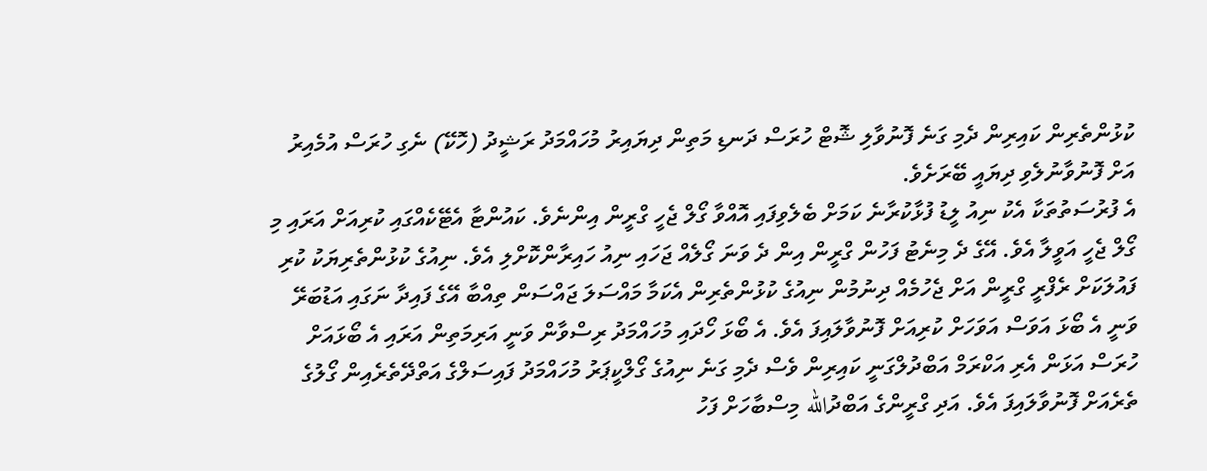ކުޅުންތެރިން ކައިރިން ދެމި ގަނެ ފޮނުވާލި ޝޮޓް ހުރަސް ދަނޑި މަތިން ދިޔައިރު މުހައްމަދު ރަޝީދު (ހޮކޭ) ނެގި ހުރަސް އުމެއިރު އަށް ފޮނުވާނުލެވި ދިޔައީ ބޭރަށެވެ.
އެ ފުރުސަތުތަކާ އެކު ނިއު ލީޑު ފުޅާކުރާނެ ކަމަށް ބެލެވިފައި އޮއްވާ ގޯލް ޖެހީ ގްރީން އިންނެވެ. ކައުންޓާ އެޓޭކެއްގައި ކުރިއަށް އަރައި މި ގޯލް ޖެހީ އަވީލާ އެވެ. އޭގެ ދެ މިނެޓު ފަހުން ގްރީން އިން ދެ ވަނަ ގޯލެއް ޖަހައި ނިއު ހައިރާންކޮށްލި އެވެ. ނިއުގެ ކުޅުންތެރިޔަކު ކުރި ފައުލަކަށް ރެފްރީ ގްރީން އަށް ޖެހުމެއް ދިނުމުން ނިއުގެ ކުޅުންތެރިން އެކަމާ މައްސަލަ ޖައްސަން ތިއްބާ އޭގެ ފައިދާ ނަގައި އަޑުބަރޭ ވަނީ އެ ބޯޅަ އަވަސް އަވަހަށް ކުރިއަށް ފޮނުވާލައިފަ އެވެ. އެ ބޯޅަ ހޯދައި މުހައްމަދު ރިސްވާން ވަނީ އަރިމަތިން އަރައި އެ ބޯޅައަށް ހުރަސް އަޅަން އެރި އަކްރަމް އަބްދުލްގަނީ ކައިރިން ވެސް ދެމި ގަނެ ނިއުގެ ގޯލްކީޕަރު މުހައްމަދު ފައިސަލްގެ އަތްދޭތެރެއިން ގޯލުގެ ތެރެއަށް ފޮނުވާލައިފަ އެވެ. އަދި ގްރީންގެ އަބްދުالله މިސްބާހަށް ފަހު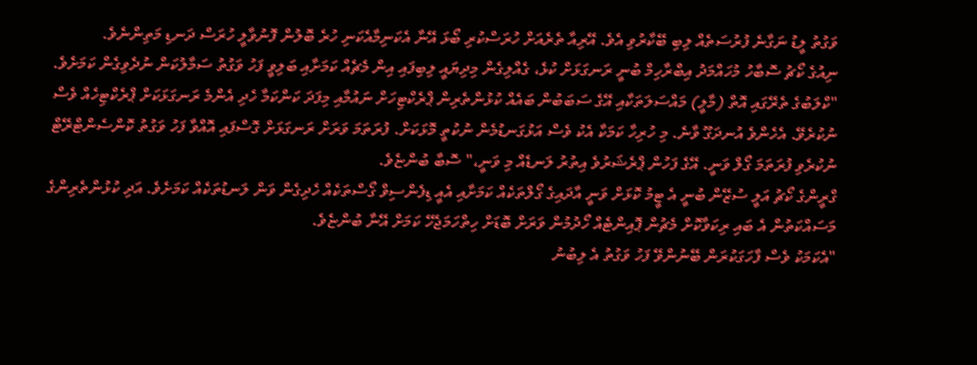ވަގުތު ލީޑު ނަގާނެ ފުރުސަތެއް ލިބި ބޭކާރުވި އެވެ. އޭރިއާ ތެރެއަށް ހުރަސްކުރި ބޯޅަ އޭނާ އެކަނިމާއެކަނި ހުރެ ބޮލުން ފޮނުވާލީ ހުރަސް ދަނޑި މަތިންނެވެ.
ނިއުގެ ކޯޗު ސޮބާހު މުހައްމަދު އިބްރާހިމް ބުނީ ރަނގަޅަށް ކުޅެ، ގެއްލިގެން މިދިޔައީ ލިބިފައި އިން މެޗެއް ކަމަށާއި ބަލިވީ ފަހު ވަގުތު ސަމާލުކަން ނުދެވިގެން ކަމަށެވެ.
"ކްލަބުގެ ތެރޭގައި އޮތް (މާލީ) މައްސަލަތަކާއި އޭގެ ސަބަބުން ބައެއް ކުޅުންތެރިން ޕްރެކްޓިހަށް ނައުމާއި މިފަދަ ކަންކަމާ ހެދި އެންމެ ރަނގަޅަކަށް ޕްރެކްޓިހެއް ވެސް ނުކުރެވޭ. އެހެންވެ އުނދަގޫ ވާނެ. މި ހުރިހާ ކަމަކާ އެކު ވެސް އަޅުގަނޑުމެން ނުކުތީ މޮޅަކަށް. ފުރަތަމަ ވަރަށް ރަނގަޅަށް ގޮސްފައި އޮއްވާ ފަހު ވަގުތު ކޮންސެންޓްރޭޓް ނުކުރެވި ފުރަތަމަ ގޯލް ވަނީ. އޭގެ ފަހުން ޕްރެޝަރުވެ އިތުރު ލަނޑެއް މި ވަނީ،" ސޮބާ ބުންޏެވެ.
ގްރީންގެ ކޯޗު އަލީ ސުޒޭން ބުނީ އެ ޓީމު ކޮޅަށް ވަނީ އާދައިގެ ގޯލްތަކެއް ކަމަށާއި އެއީ ޑިފެންސިވް ގޯސްތަކެއް ހެދިގެން ވަން ލަނޑުތަކެއް ކަމަށެވެ. އަދި ކުޅުންތެރިންގެ މަސައްކަތުން އެ ބައި ރިކަވާކޮށް މެޗުން ޕޮއިންޓެއް ހޯދުމުން ވަރަށް ބޮޑަށް ހިތްހަމަޖެހޭ ކަމަށް އޭނާ ބުންޏެވެ.
"އެކަމަކު ވެސް ފާހަގަކުރަން ބޭނުންވޭ ފަހު ވަގުތު އެ ލިބުނު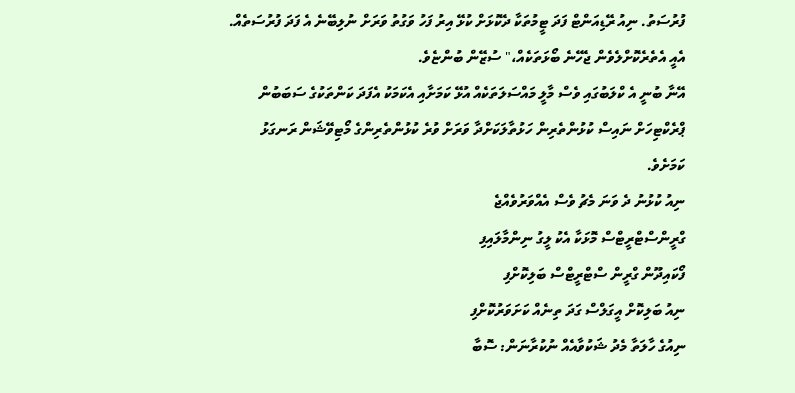ފުރުސަތު. ނިއު ރޭޑިއަންޓް ފަދަ ޓީމުތަކާ ދެކޮޅަށް ކުޅޭ އިރު ފަހު ވަގުތު ވަރަށް ނުލިބޭނެ އެ ފަދަ ފުރުސަތެއް. އެއީ އެތެރެކޮށްލެވެން ޖެހޭނެ ބޯޅަތަކެއް،" ސުޒޭން ބުންޏެވެ.
އޭނާ ބުނީ އެ ކްލަބުގައި ވެސް މާލީ މައްސަލަތަކެއް އުޅޭ ކަމަށާއި އެކަމަކު އެފަދަ ކަންތަކުގެ ސަބަބުން ޕްރެކްޓިހަށް ނައިސް ކުޅުންތެރިން ހަޅުތާލަކަށްދާ ވަރަށް ވުރެ ކުޅުންތެރިންގެ މޯޓިވޭޝަން ރަނގަޅު ކަމަށެވެ.
ނިއު ކުޅުނު ދެ ވަނަ މެޗު ވެސް އެއްވަރުވެއްޖެ
ގްރީންސްޓްރީޓްސް މޮޅަކާ އެކު ލީގު ނިންމާލައިފި
ފޯކައިދޫން ގްރީން ސްޓްރީޓްސް ބަލިކޮށްފި
ނިއު ބަލިކޮށް އީގަލްސް ގަދަ ތިނެއް ކަށަވަރުކޮށްފި
ނިއުގެ ހާލަތާ މެދު ޝަކުވާއެއް ނުކުރާނަން: ސޮބާ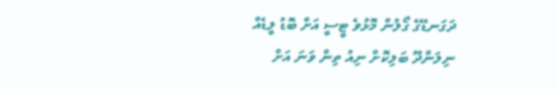ދަގަނޑޭގެ ގޯލުން މޮޅުވެ ޓީސީ އަށް ބޮޑު ލީޑެއް
ނިލަންދޫ ބަލިކޮށް ނިއު ތިން ވަނަ އަށް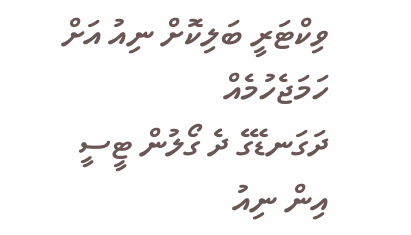ވިކްޓަރީ ބަލިކޮށް ނިއު އަށް ހަމަޖެހުމެއް
ދަގަނޑޭގެ ދެ ގޯލުން ޓީސީ އިން ނިއު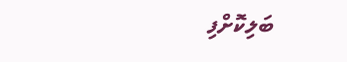ބަލިކޮށްފި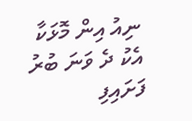ނިއު އިން މޮޅަކާ އެކު ދެ ވަނަ ބުރު ފަށައިފި